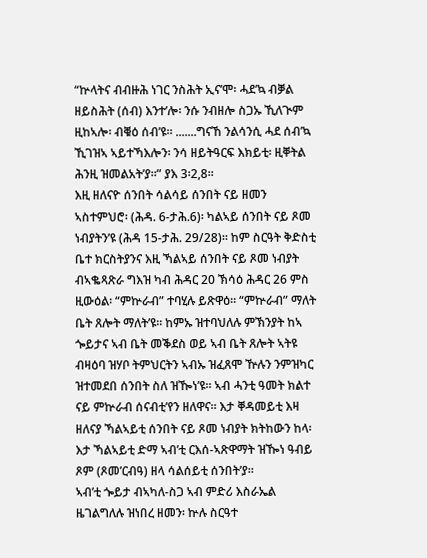“ኵላትና ብብዙሕ ነገር ንስሕት ኢና’ሞ፡ ሓደ’ኳ ብቓል ዘይስሕት (ሰብ) እንተ’ሎ፡ ንሱ ንብዘሎ ስጋኡ ኺለጒም ዚከኣሎ፡ ብቑዕ ሰብ’ዩ። .......ግናኸ ንልሳንሲ ሓደ ሰብ’ኳ ኺገዝኣ ኣይተኻእሎን፡ ንሳ ዘይትዓርፍ እክይቲ፡ ዚቐትል ሕንዚ ዝመልአት’ያ።” ያእ 3፡2,8።
እዚ ዘለናዮ ሰንበት ሳልሳይ ሰንበት ናይ ዘመን ኣስተምህሮ፡ (ሕዳ. 6-ታሕ.6)፡ ካልኣይ ሰንበት ናይ ጾመ ነብያትን’ዩ (ሕዳ 15-ታሕ. 29/28)። ከም ስርዓት ቅድስቲ ቤተ ክርስትያንና እዚ ኻልኣይ ሰንበት ናይ ጾመ ነብያት ብኣቈጻጽራ ግእዝ ካብ ሕዳር 20 ኽሳዕ ሕዳር 26 ምስ ዚውዕል፡ “ምኵራብ” ተባሂሉ ይጽዋዕ። “ምኵራብ” ማለት ቤት ጸሎት ማለት’ዩ። ከምኡ ዝተባህለሉ ምኽንያት ከኣ ጐይታና ኣብ ቤት መቕደስ ወይ ኣብ ቤት ጸሎት ኣትዩ ብዛዕባ ዝሃቦ ትምህርትን ኣብኡ ዝፈጸሞ ዅሉን ንምዝካር ዝተመደበ ሰንበት ስለ ዝዀነ’ዩ። ኣብ ሓንቲ ዓመት ክልተ ናይ ምኵራብ ሰናብቲ’የን ዘለዋና። እታ ቐዳመይቲ እዛ ዘለናያ ኻልኣይቲ ሰንበት ናይ ጾመ ነብያት ክትከውን ከላ፡ እታ ኻልኣይቲ ድማ ኣብ’ቲ ርእሰ-ኣጽዋማት ዝዀነ ዓብይ ጾም (ጾመ’ርብዓ) ዘላ ሳልሰይቲ ሰንበት’ያ።
ኣብ’ቲ ጐይታ ብኣካለ-ስጋ ኣብ ምድሪ እስራኤል ዜገልግለሉ ዝነበረ ዘመን፡ ኵሉ ስርዓተ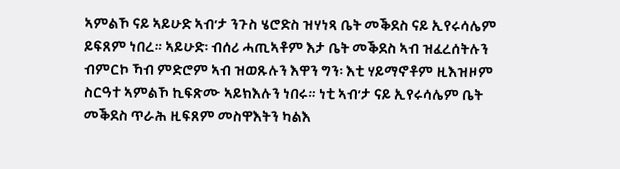ኣምልኾ ናይ ኣይሁድ ኣብ’ታ ንጉስ ሄሮድስ ዝሃነጻ ቤት መቕደስ ናይ ኢየሩሳሌም ይፍጸም ነበረ። ኣይሁድ፡ ብሰሪ ሓጢኣቶም እታ ቤት መቕደስ ኣብ ዝፈረሰትሉን ብምርኮ ኻብ ምድሮም ኣብ ዝወጹሉን እዋን ግን፡ እቲ ሃይማኖቶም ዚእዝዞም ስርዓተ ኣምልኾ ኪፍጽሙ ኣይክእሉን ነበሩ። ነቲ ኣብ’ታ ናይ ኢየሩሳሌም ቤት መቕደስ ጥራሕ ዚፍጸም መስዋእትን ካልእ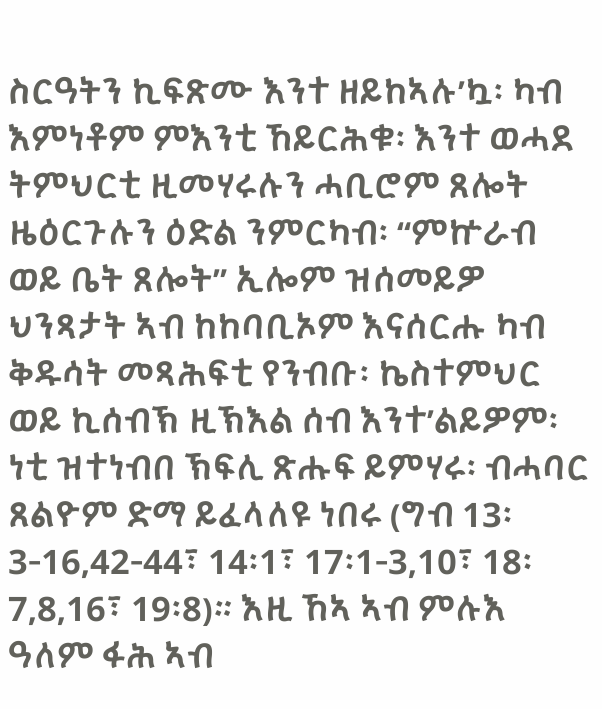ስርዓትን ኪፍጽሙ እንተ ዘይከኣሉ’ኳ፡ ካብ እምነቶም ምእንቲ ኸይርሕቁ፡ እንተ ወሓደ ትምህርቲ ዚመሃሩሉን ሓቢሮም ጸሎት ዜዕርጉሉን ዕድል ንምርካብ፡ “ምኵራብ ወይ ቤት ጸሎት” ኢሎም ዝሰመይዎ ህንጻታት ኣብ ከከባቢኦም እናሰርሑ ካብ ቅዱሳት መጻሕፍቲ የንብቡ፡ ኬስተምህር ወይ ኪሰብኽ ዚኽእል ሰብ እንተ’ልይዎም፡ ነቲ ዝተነብበ ኽፍሊ ጽሑፍ ይምሃሩ፡ ብሓባር ጸልዮም ድማ ይፈላለዩ ነበሩ (ግብ 13፡3-16,42-44፣ 14፡1፣ 17፡1-3,10፣ 18፡7,8,16፣ 19፡8)። እዚ ኸኣ ኣብ ምሉእ ዓለም ፋሕ ኣብ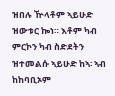ዝበሉ ዅላቶም ኣይሁድ ዝውቱር ኰነ። እቶም ካብ ምርኮን ካብ ስድደትን ዝተመልሱ ኣይሁድ ከኣ፡ ኣብ ከከባቢኦም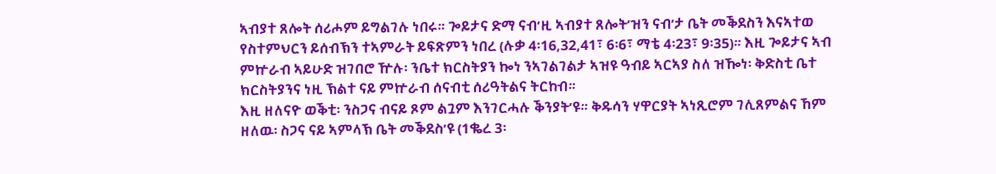ኣብያተ ጸሎት ሰሪሖም ይግልገሉ ነበሩ። ጐይታና ድማ ናብ’ዚ ኣብያተ ጸሎት’ዝን ናብ’ታ ቤት መቕደስን እናኣተወ የስተምህርን ይሰብኽን ተኣምራት ይፍጽምን ነበረ (ሉቃ 4፡16,32,41፣ 6፡6፣ ማቴ 4፡23፣ 9፡35)። እዚ ጐይታና ኣብ ምኵራብ ኣይሁድ ዝገበሮ ዅሉ፡ ንቤተ ክርስትያን ኰነ ንኣገልገልታ ኣዝዩ ዓብይ ኣርኣያ ስለ ዝዀነ፡ ቅድስቲ ቤተ ክርስትያንና ነዚ ኽልተ ናይ ምኵራብ ሰናብቲ ሰሪዓትልና ትርከብ።
እዚ ዘለናዮ ወቕቲ፡ ንስጋና ብናይ ጾም ልጓም እንገርሓሉ ቕንያት’ዩ። ቅዱሳን ሃዋርያት ኣነጺሮም ገሊጸምልና ኸም ዘለዉ፡ ስጋና ናይ ኣምላኽ ቤት መቕደስ’ዩ (1ቈረ 3፡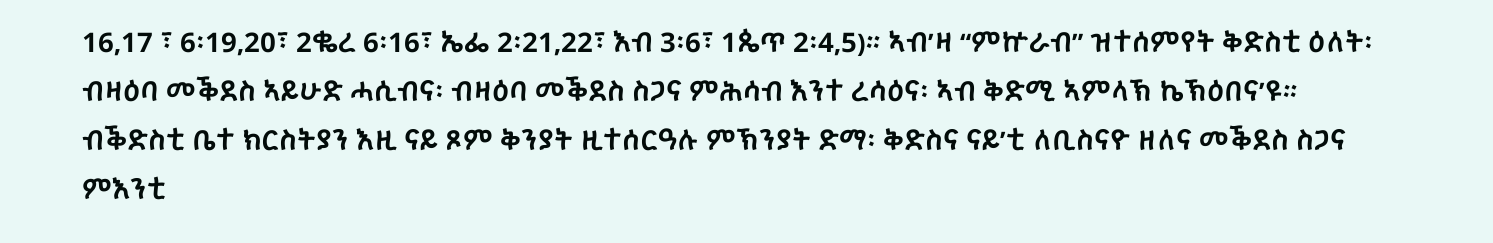16,17 ፣ 6፡19,20፣ 2ቈረ 6፡16፣ ኤፌ 2፡21,22፣ እብ 3፡6፣ 1ጴጥ 2፡4,5)። ኣብ’ዛ “ምኵራብ” ዝተሰምየት ቅድስቲ ዕለት፡ ብዛዕባ መቕደስ ኣይሁድ ሓሲብና፡ ብዛዕባ መቕደስ ስጋና ምሕሳብ እንተ ረሳዕና፡ ኣብ ቅድሚ ኣምላኽ ኬኽዕበና’ዩ። ብቕድስቲ ቤተ ክርስትያን እዚ ናይ ጾም ቅንያት ዚተሰርዓሉ ምኽንያት ድማ፡ ቅድስና ናይ’ቲ ለቢስናዮ ዘለና መቕደስ ስጋና ምእንቲ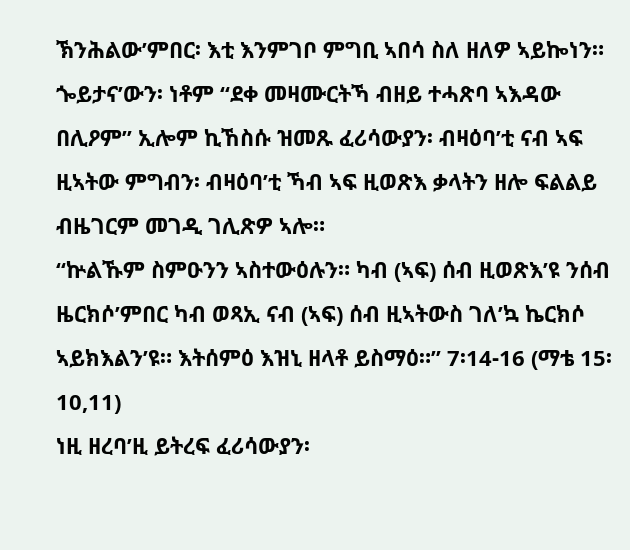ኽንሕልው’ምበር፡ እቲ እንምገቦ ምግቢ ኣበሳ ስለ ዘለዎ ኣይኰነን። ጐይታና’ውን፡ ነቶም “ደቀ መዛሙርትኻ ብዘይ ተሓጽባ ኣእዳው በሊዖም” ኢሎም ኪኸስሱ ዝመጹ ፈሪሳውያን፡ ብዛዕባ’ቲ ናብ ኣፍ ዚኣትው ምግብን፡ ብዛዕባ’ቲ ኻብ ኣፍ ዚወጽእ ቃላትን ዘሎ ፍልልይ ብዜገርም መገዲ ገሊጽዎ ኣሎ።
“ኵልኹም ስምዑንን ኣስተውዕሉን። ካብ (ኣፍ) ሰብ ዚወጽእ’ዩ ንሰብ ዜርክሶ’ምበር ካብ ወጻኢ ናብ (ኣፍ) ሰብ ዚኣትውስ ገለ’ኳ ኬርክሶ ኣይክእልን’ዩ። እትሰምዕ እዝኒ ዘላቶ ይስማዕ።” 7፡14-16 (ማቴ 15፡10,11)
ነዚ ዘረባ’ዚ ይትረፍ ፈሪሳውያን፡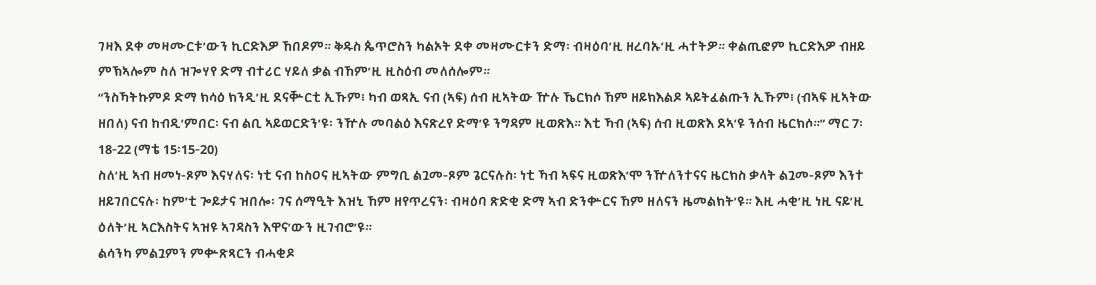ገዛእ ደቀ መዛሙርቱ’ውን ኪርድእዎ ኸበዶም። ቅዱስ ጴጥሮስን ካልኦት ደቀ መዛሙርቱን ድማ፡ ብዛዕባ’ዚ ዘረባኡ’ዚ ሓተትዎ። ቀልጢፎም ኪርድእዎ ብዘይ ምኽኣሎም ስለ ዝጐሃየ ድማ ብተሪር ሃይለ ቃል ብኸም’ዚ ዚስዕብ መለሰሎም።
“ንስኻትኩምዶ ድማ ክሳዕ ክንዲ’ዚ ደናቝርቲ ኢኹም፧ ካብ ወጻኢ ናብ (ኣፍ) ሰብ ዚኣትው ዅሉ ኼርክሶ ኸም ዘይክእልዶ ኣይትፈልጡን ኢኹም፧ (ብኣፍ ዚኣትው ዘበለ) ናብ ከብዲ’ምበር፡ ናብ ልቢ ኣይወርድን’ዩ፡ ንዅሉ መባልዕ እናጽረየ ድማ’ዩ ንግዳም ዚወጽእ። እቲ ኻብ (ኣፍ) ሰብ ዚወጽእ ደኣ’ዩ ንሰብ ዜርክሶ።” ማር 7፡18-22 (ማቴ 15፡15-20)
ስለ’ዚ ኣብ ዘመነ-ጾም እናሃለና፡ ነቲ ናብ ከስዐና ዚኣትው ምግቢ ልጓመ-ጾም ጌርናሉስ፡ ነቲ ኻብ ኣፍና ዚወጽእ’ሞ ንዅለንተናና ዜርክስ ቃላት ልጓመ-ጾም እንተ ዘይገበርናሉ፡ ከም’ቲ ጐይታና ዝበሎ፡ ገና ሰማዒት እዝኒ ኸም ዘየጥረናን፡ ብዛዕባ ጽድቂ ድማ ኣብ ድንቍርና ኸም ዘለናን ዜመልክት’ዩ። እዚ ሓቂ’ዚ ነዚ ናይ’ዚ ዕለት’ዚ ኣርእስትና ኣዝዩ ኣገዳስን እዋና’ውን ዚገብሮ’ዩ።
ልሳንካ ምልጓምን ምቍጽጻርን ብሓቂዶ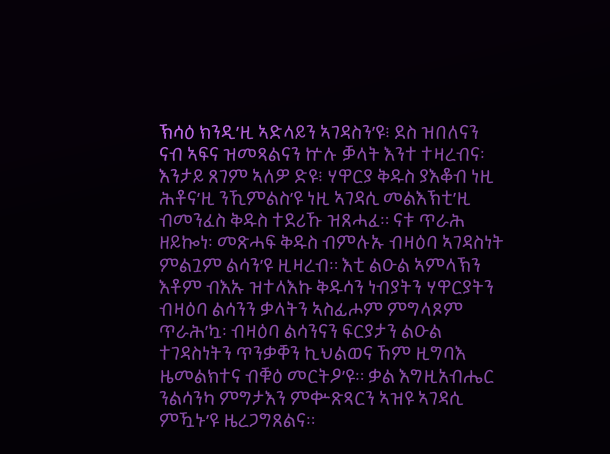ኽሳዕ ክንዲ’ዚ ኣድላይን ኣገዳስን’ዩ፧ ደስ ዝበለናን ናብ ኣፍና ዝመጻልናን ኵሉ ቓላት እንተ ተዛረብና፡ እንታይ ጸገም ኣለዎ ድዩ፧ ሃዋርያ ቅዱስ ያእቆብ ነዚ ሕቶና’ዚ ንኺምልስ’ዩ ነዚ ኣገዳሲ መልእኽቲ’ዚ ብመንፈስ ቅዱስ ተደሪኹ ዝጸሓፈ። ናቱ ጥራሕ ዘይኰነ፡ መጽሓፍ ቅዱስ ብምሉኡ ብዛዕባ ኣገዳስነት ምልጓም ልሳን’ዩ ዚዛረብ። እቲ ልዑል ኣምላኽን እቶም ብእኡ ዝተላእኩ ቅዱሳን ነብያትን ሃዋርያትን ብዛዕባ ልሳንን ቃላትን ኣስፊሖም ምግላጾም ጥራሕ’ኳ፡ ብዛዕባ ልሳንናን ፍርያታን ልዑል ተገዳስነትን ጥንቃቐን ኪህልወና ኸም ዚግባእ ዜመልክተና ብቑዕ መርትዖ’ዩ። ቃል እግዚአብሔር ንልሳንካ ምግታእን ምቍጽጻርን ኣዝዩ ኣገዳሲ ምዃኑ’ዩ ዜረጋግጸልና።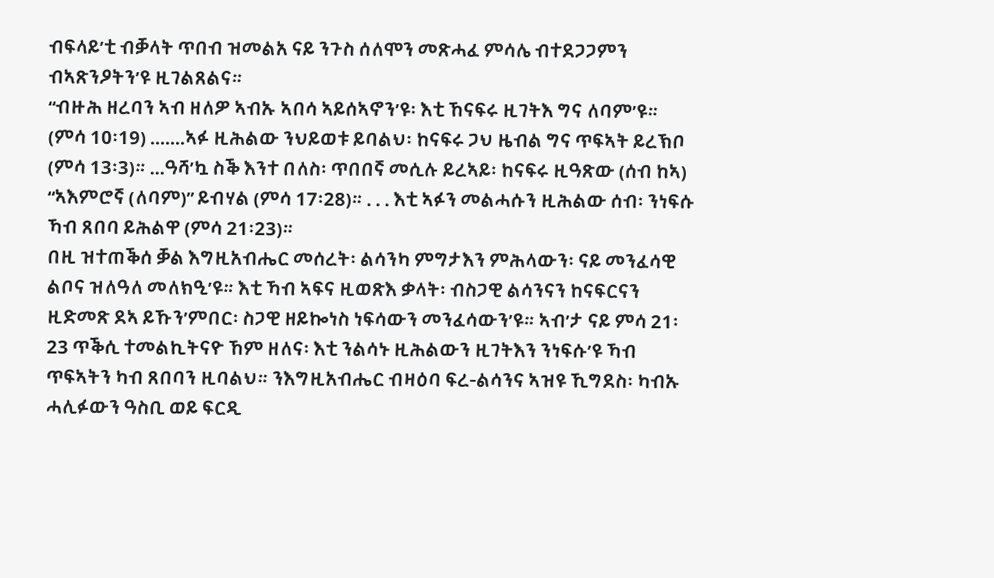ብፍላይ’ቲ ብቓላት ጥበብ ዝመልአ ናይ ንጉስ ሰለሞን መጽሓፈ ምሳሌ ብተደጋጋምን ብኣጽንዖትን’ዩ ዚገልጸልና።
“ብዙሕ ዘረባን ኣብ ዘለዎ ኣብኡ ኣበሳ ኣይሰኣኖን’ዩ፡ እቲ ኸናፍሩ ዚገትእ ግና ለባም’ዩ። (ምሳ 10፡19) .......ኣፉ ዚሕልው ንህይወቱ ይባልህ፡ ከናፍሩ ጋህ ዜብል ግና ጥፍኣት ይረኽቦ (ምሳ 13፡3)። ...ዓሻ’ኳ ስቕ እንተ በለስ፡ ጥበበኛ መሲሉ ይረኣይ፡ ከናፍሩ ዚዓጽው (ሰብ ከኣ) “ኣእምሮኛ (ለባም)” ይብሃል (ምሳ 17፡28)። . . . እቲ ኣፉን መልሓሱን ዚሕልው ሰብ፡ ንነፍሱ ኻብ ጸበባ ይሕልዋ (ምሳ 21፡23)።
በዚ ዝተጠቕሰ ቓል እግዚአብሔር መሰረት፡ ልሳንካ ምግታእን ምሕላውን፡ ናይ መንፈሳዊ ልቦና ዝለዓለ መለክዒ’ዩ። እቲ ኻብ ኣፍና ዚወጽእ ቃላት፡ ብስጋዊ ልሳንናን ከናፍርናን ዚድመጽ ደኣ ይኹን’ምበር፡ ስጋዊ ዘይኰነስ ነፍሳውን መንፈሳውን’ዩ። ኣብ’ታ ናይ ምሳ 21፡23 ጥቕሲ ተመልኪትናዮ ኸም ዘለና፡ እቲ ንልሳኑ ዚሕልውን ዚገትእን ንነፍሱ’ዩ ኻብ ጥፍኣትን ካብ ጸበባን ዚባልህ። ንእግዚአብሔር ብዛዕባ ፍረ-ልሳንና ኣዝዩ ኺግደስ፡ ካብኡ ሓሊፉውን ዓስቢ ወይ ፍርዲ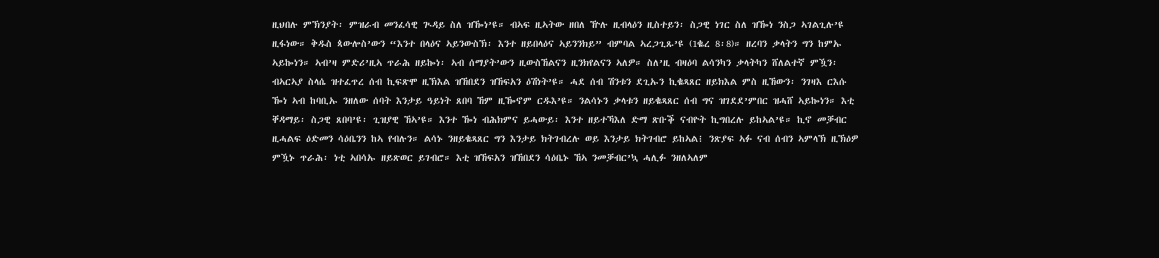ዚህበሉ ምኽንያት፡ ምዝራብ መንፈሳዊ ጒዳይ ስለ ዝዀነ’ዩ። ብኣፍ ዚኣትው ዘበለ ዅሉ ዚብላዕን ዚስተይን፡ ስጋዊ ነገር ስለ ዝዀነ ንስጋ ኣገልጊሉ’ዩ ዚፋነው። ቅዱስ ጳውሎስ’ውን “እንተ በላዕና ኣይንውስኽ፡ እንተ ዘይበላዕና ኣይንንክይ” ብምባል ኣረጋጊጹ’ዩ (1ቈረ 8፡8)። ዘረባን ቃላትን ግን ከምኡ ኣይኰነን። ኣብ’ዛ ምድሪ’ዚኣ ጥራሕ ዘይኰነ፡ ኣብ ሰማያት’ውን ዚውስኸልናን ዚንክየልናን ኣለዎ። ስለ’ዚ ብዛዕባ ልሳንካን ቃላትካን ሸለልተኛ ምዃን፡ ብኣርኣያ ስላሴ ዝተፈጥረ ሰብ ኪፍጽሞ ዚኽእል ዝኸበደን ዝኸፍአን ዕሽነት’ዩ። ሓደ ሰብ ሽንቱን ደጊኡን ኪቈጻጸር ዘይክእል ምስ ዚኸውን፡ ንገዛእ ርእሱ ዀነ ኣብ ከባቢኡ ንዘለው ሰባት እንታይ ዓይነት ጸበባ ኸም ዚዀኖም ርዱእ’ዩ። ንልሳኑን ቃላቱን ዘይቈጻጸር ሰብ ግና ዝገደደ’ምበር ዝሓሸ ኣይኰነን። እቲ ቐዳማይ፡ ስጋዊ ጸበባ’ዩ፡ ጊዝያዊ ኸኣ’ዩ። እንተ ዀነ ብሕክምና ይሓውይ፡ እንተ ዘይተኻእለ ድማ ጽቡቕ ናብዮት ኪግበረሉ ይከኣል’ዩ። ኪኖ መቓብር ዚሓልፍ ዕድመን ሳዕቤንን ከኣ የብሉን። ልሳኑ ንዘይቈጻጸር ግን እንታይ ክትገብረሉ ወይ እንታይ ክትገብሮ ይከኣል፧ ንጽያፍ ኣፉ ናብ ሰብን ኣምላኽ ዚኽዕዎ ምዃኑ ጥራሕ፡ ነቲ ኣበሳኡ ዘይጽወር ይገብሮ። እቲ ዝኸፍአን ዝኸበደን ሳዕቤኑ ኸኣ ንመቓብር’ኳ ሓሊፉ ንዘለኣለም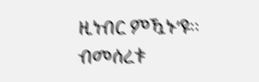ዚነብር ምዃኑ’ዩ።
ብመሰረቱ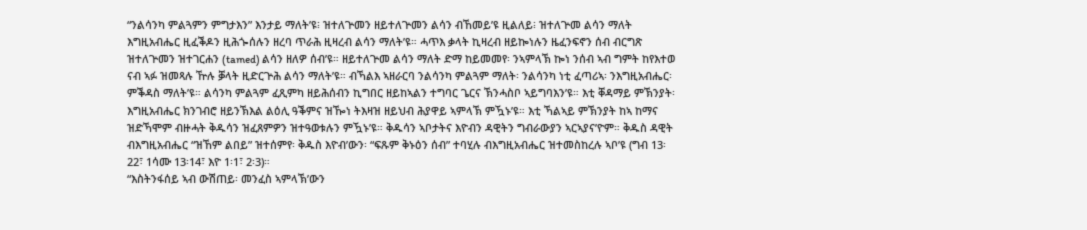“ንልሳንካ ምልጓምን ምግታእን” እንታይ ማለት’ዩ፧ ዝተለጕመን ዘይተለጕመን ልሳን ብኸመይ’ዩ ዚልለይ፧ ዝተለጕመ ልሳን ማለት እግዚአብሔር ዚፈቕዶን ዚሕጐሰሉን ዘረባ ጥራሕ ዚዛረብ ልሳን ማለት’ዩ። ሓጥእ ቃላት ኪዛረብ ዘይኰነሉን ዜፈንፍኖን ሰብ ብርግጽ ዝተለጕመን ዝተገርሐን (tamed) ልሳን ዘለዎ ሰብ’ዩ። ዘይተለጕመ ልሳን ማለት ድማ ከይመመየ፡ ንኣምላኽ ኰነ ንሰብ ኣብ ግምት ከየእተወ ናብ ኣፉ ዝመጻሉ ዅሉ ቓላት ዚድርጕሕ ልሳን ማለት’ዩ። ብኻልእ ኣዘራርባ ንልሳንካ ምልጓም ማለት፡ ንልሳንካ ነቲ ፈጣሪኣ፡ ንእግዚአብሔር፡ ምቕዳስ ማለት’ዩ። ልሳንካ ምልጓም ፈጺምካ ዘይሕሰብን ኪግበር ዘይከኣልን ተግባር ጌርና ኽንሓስቦ ኣይግባእን’ዩ። እቲ ቐዳማይ ምኽንያት፡ እግዚአብሔር ክንገብሮ ዘይንኽእል ልዕሊ ዓቕምና ዝዀነ ትእዛዝ ዘይህብ ሕያዋይ ኣምላኽ ምዃኑ’ዩ። እቲ ኻልኣይ ምኽንያት ከኣ ከማና ዝድኻሞም ብዙሓት ቅዱሳን ዝፈጸምዎን ዝተዓወቱሉን ምዃኑ’ዩ። ቅዱሳን ኣቦታትና እዮብን ዳዊትን ግብራውያን ኣርኣያና’ዮም። ቅዱስ ዳዊት ብእግዚአብሔር “ዝኸም ልበይ” ዝተሰምየ፡ ቅዱስ እዮብ’ውን፡ “ፍጹም ቅኑዕን ሰብ” ተባሂሉ ብእግዚአብሔር ዝተመስከረሉ ኣቦ’ዩ (ግብ 13፡22፣ 1ሳሙ 13፡14፣ እዮ 1፡1፣ 2፡3)።
“እስትንፋሰይ ኣብ ውሽጠይ፡ መንፈስ ኣምላኽ’ውን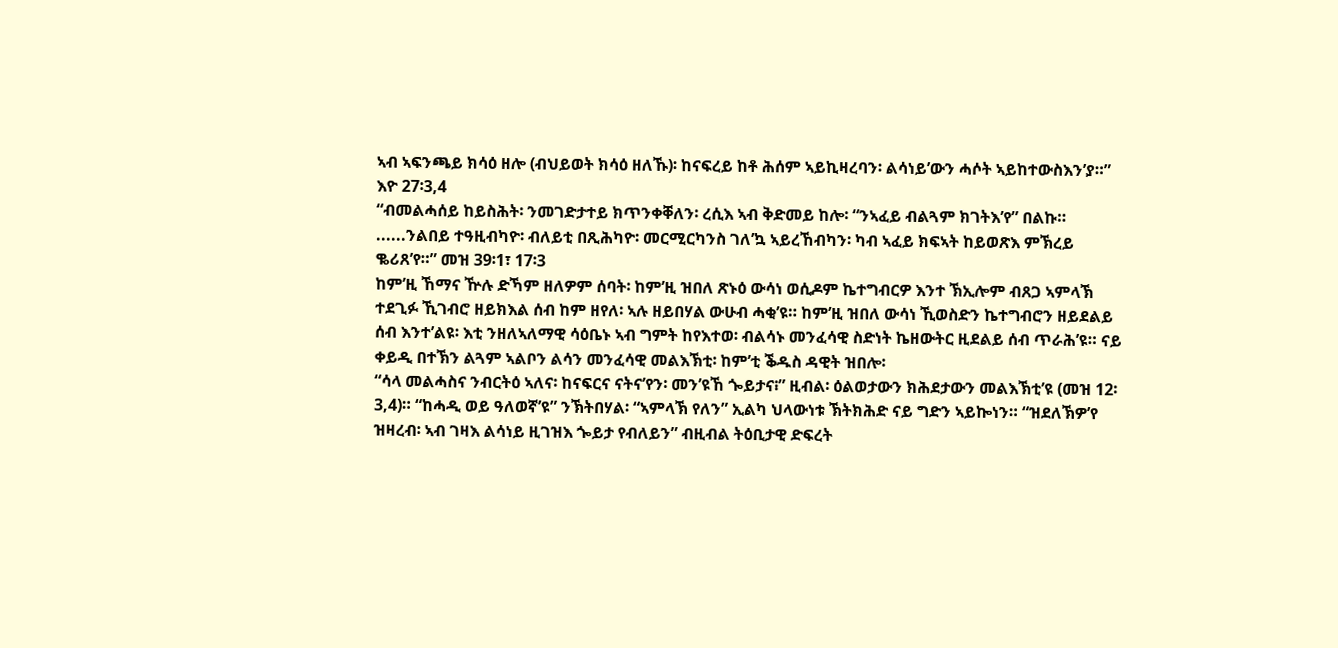ኣብ ኣፍንጫይ ክሳዕ ዘሎ (ብህይወት ክሳዕ ዘለኹ)፡ ከናፍረይ ከቶ ሕሰም ኣይኪዛረባን፡ ልሳነይ’ውን ሓሶት ኣይከተውስእን’ያ።” እዮ 27፡3,4
“ብመልሓሰይ ከይስሕት፡ ንመገድታተይ ክጥንቀቐለን፡ ረሲእ ኣብ ቅድመይ ከሎ፡ “ንኣፈይ ብልጓም ክገትእ’የ” በልኩ። ......ንልበይ ተዓዚብካዮ፡ ብለይቲ በጺሕካዮ፡ መርሚርካንስ ገለ’ኳ ኣይረኸብካን፡ ካብ ኣፈይ ክፍኣት ከይወጽእ ምኽረይ ቈሪጸ’የ።” መዝ 39፡1፣ 17፡3
ከም’ዚ ኸማና ዅሉ ድኻም ዘለዎም ሰባት፡ ከም’ዚ ዝበለ ጽኑዕ ውሳነ ወሲዶም ኬተግብርዎ እንተ ኽኢሎም ብጸጋ ኣምላኽ ተደጊፉ ኺገብሮ ዘይክእል ሰብ ከም ዘየለ፡ ኣሉ ዘይበሃል ውሁብ ሓቂ’ዩ። ከም’ዚ ዝበለ ውሳነ ኺወስድን ኬተግብሮን ዘይደልይ ሰብ እንተ’ልዩ፡ እቲ ንዘለኣለማዊ ሳዕቤኑ ኣብ ግምት ከየእተወ፡ ብልሳኑ መንፈሳዊ ስድነት ኬዘውትር ዚደልይ ሰብ ጥራሕ’ዩ። ናይ ቀይዲ በተኽን ልጓም ኣልቦን ልሳን መንፈሳዊ መልእኽቲ፡ ከም’ቲ ቕዱስ ዳዊት ዝበሎ፡
“ሳላ መልሓስና ንብርትዕ ኣለና፡ ከናፍርና ናትና’የን፡ መን’ዩኸ ጐይታና፧” ዚብል፡ ዕልወታውን ክሕደታውን መልእኽቲ’ዩ (መዝ 12፡3,4)። “ከሓዲ ወይ ዓለወኛ’ዩ” ንኽትበሃል፡ “ኣምላኽ የለን” ኢልካ ህላውነቱ ኽትክሕድ ናይ ግድን ኣይኰነን። “ዝደለኽዎ’የ ዝዛረብ፡ ኣብ ገዛእ ልሳነይ ዚገዝእ ጐይታ የብለይን” ብዚብል ትዕቢታዊ ድፍረት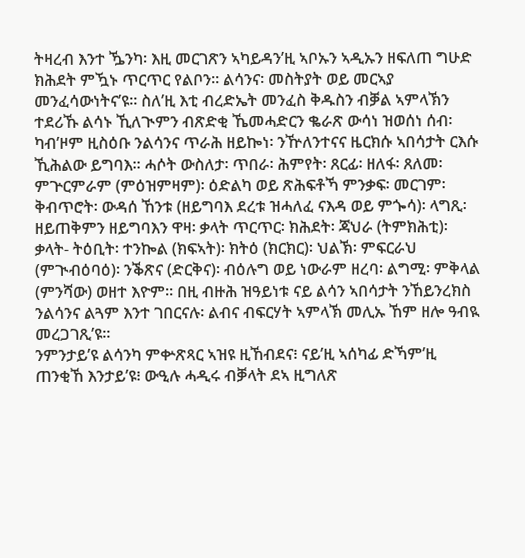ትዛረብ እንተ ዄንካ፡ እዚ መርገጽን ኣካይዳን’ዚ ኣቦኡን ኣዲኡን ዘፍለጠ ግሁድ ክሕደት ምዃኑ ጥርጥር የልቦን። ልሳንና፡ መስትያት ወይ መርኣያ መንፈሳውነትና’ዩ። ስለ’ዚ እቲ ብረድኤት መንፈስ ቅዱስን ብቓል ኣምላኽን ተደሪኹ ልሳኑ ኺለጒምን ብጽድቂ ኼመሓድርን ቈራጽ ውሳነ ዝወሰነ ሰብ፡ ካብ’ዞም ዚስዕቡ ንልሳንና ጥራሕ ዘይኰነ፡ ንዅለንተናና ዜርክሱ ኣበሳታት ርእሱ ኺሕልው ይግባእ። ሓሶት ውስለታ፡ ጥበራ፡ ሕምየት፡ ጸርፊ፡ ዘለፋ፡ ጸለመ፡ ምጕርምራም (ምዕዝምዛም)፡ ዕድልካ ወይ ጽሕፍቶኻ ምንቃፍ፡ መርገም፡ ቅብጥሮት፡ ውዳሰ ኸንቱ (ዘይግባእ ደረቱ ዝሓለፈ ናእዳ ወይ ምጐሳ)፡ ላግጺ፡ ዘይጠቅምን ዘይግባእን ዋዛ፡ ቃላት ጥርጥር፡ ክሕደት፡ ጃህራ (ትምክሕቲ)፡ ቃላት- ትዕቢት፡ ተንኰል (ክፍኣት)፡ ክትዕ (ክርክር)፡ ህልኽ፡ ምፍርራህ (ምጒብዕባዕ)፡ ንቕጽና (ድርቅና)፡ ብዕሉግ ወይ ነውራም ዘረባ፡ ልግሚ፡ ምቅላል (ምንሻው) ወዘተ እዮም። በዚ ብዙሕ ዝዓይነቱ ናይ ልሳን ኣበሳታት ንኸይንረክስ ንልሳንና ልጓም እንተ ገበርናሉ፡ ልብና ብፍርሃት ኣምላኽ መሊኡ ኸም ዘሎ ዓብዪ መረጋገጺ’ዩ።
ንምንታይ’ዩ ልሳንካ ምቍጽጻር ኣዝዩ ዚኸብደና፧ ናይ’ዚ ኣሰካፊ ድኻም’ዚ ጠንቂኸ እንታይ’ዩ፧ ውዒሉ ሓዲሩ ብቓላት ደኣ ዚግለጽ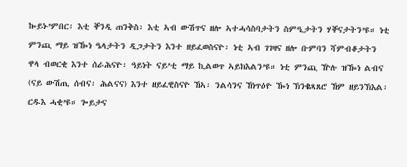ኰይኑ’ምበር፡ እቲ ቐንዲ ጠንቅስ፡ እቲ ኣብ ውሽጥና ዘሎ ኣተሓሳስባታትን ስምዒታትን ሃቐናታትን’ዩ። ነቲ ምንጪ ማይ ዝዀነ ዔላታትን ዲጋታትን እንተ ዘይፈወስናዮ፡ ነቲ ኣብ ገገዛና ዘሎ ቡምባን ሻምብቆታትን ዋላ ብወርቂ እንተ ሰራሕናዮ፡ ዓይነት ናይ’ቲ ማይ ኪልወጥ ኣይክእልን’ዩ። ነቲ ምንጪ ዅሉ ዝዀነ ልብና (ናይ ውሽጢ ሰብና፡ ሕልናና) እንተ ዘይፈዊስናዮ ኸኣ፡ ንልሳንና ኸነጥዕዮ ዀነ ኽንቈጻጸሮ ኸም ዘይንኽእል፡ ርዱእ ሓቂ’ዩ። ጐይታና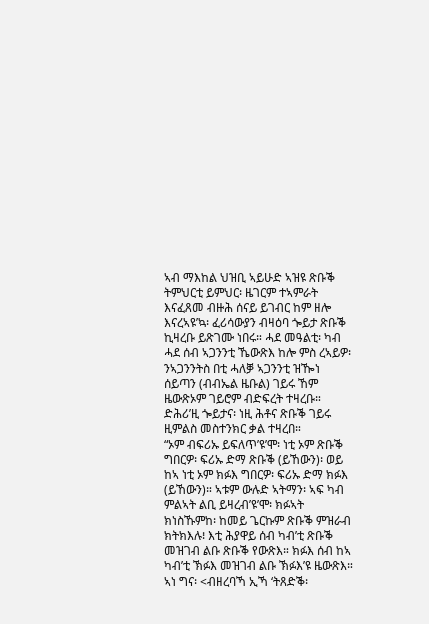ኣብ ማእከል ህዝቢ ኣይሁድ ኣዝዩ ጽቡቕ ትምህርቲ ይምህር፡ ዜገርም ተኣምራት እናፈጸመ ብዙሕ ሰናይ ይገብር ከም ዘሎ እናረኣዩ’ኳ፡ ፈሪሳውያን ብዛዕባ ጐይታ ጽቡቕ ኪዛረቡ ይጽገሙ ነበሩ። ሓደ መዓልቲ፡ ካብ ሓደ ሰብ ኣጋንንቲ ኼውጽእ ከሎ ምስ ረኣይዎ፡ ንኣጋንንትስ በቲ ሓለቓ ኣጋንንቲ ዝዀነ ሰይጣን (ብብኤል ዜቡል) ገይሩ ኸም ዜውጽኦም ገይሮም ብድፍረት ተዛረቡ። ድሕሪ’ዚ ጐይታና፡ ነዚ ሕቶና ጽቡቕ ገይሩ ዚምልስ መስተንክር ቃል ተዛረበ።
“ኦም ብፍሪኡ ይፍለጥ’ዩ’ሞ፡ ነቲ ኦም ጽቡቕ ግበርዎ፡ ፍሪኡ ድማ ጽቡቕ (ይኸውን)፡ ወይ ከኣ ነቲ ኦም ክፉእ ግበርዎ፡ ፍሪኡ ድማ ክፉእ (ይኸውን)። ኣቱም ውሉድ ኣትማን፡ ኣፍ ካብ ምልኣት ልቢ ይዛረብ’ዩ’ሞ፡ ክፉኣት ክነስኹምከ፡ ከመይ ጌርኩም ጽቡቕ ምዝራብ ክትክእሉ፧ እቲ ሕያዋይ ሰብ ካብ’ቲ ጽቡቕ መዝገብ ልቡ ጽቡቕ የውጽእ። ክፉእ ሰብ ከኣ ካብ’ቲ ኽፉእ መዝገብ ልቡ ኽፉእ’ዩ ዜውጽእ። ኣነ ግና፡ <ብዘረባኻ ኢኻ ‘ትጸድቕ፡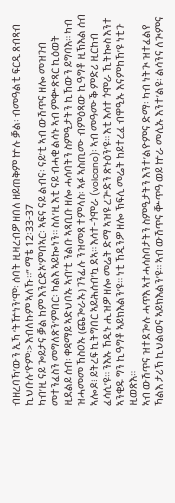ብዘረባኻ’ውን ኢኻ ‘ትዅነን’ሞ፡ ሰባት ዚዛረብዎ ዘበለ ዘይጠቅም ኵሉ ቓል፡ ብመዓልቲ ፍርዲ ጸብጻብ ኪህቡሉ’ዮም፡> እብለኩም ኣለኹ።” ማቴ 12፡33-37
ካብ’ዚ ናይ ጐይታና ቓል ከም እንርድኦ’ምበኣር፡ ኣፍና ናይ ልብና፡ ናይ’ቲ ኣብ ውሽጥና ዘሎ መዝገብ መተንፈስን መግለጽን’ምበር፡ ካልእ ኣይኰነን። ስለ’ዚ እቲ ናይ ብሓቂ ልሳኑ ኣብ ምቍጽጻር ኪዕወት ዚደልይ ሰብ፡ ቀዳማይ ኣድህቦኡ ኣብ’ቲ ንልቡ ኣጻቢቡ ዘሎ ሓሳባትን ስምዒታትን ኪኸውን ይግባእ። ካብ ዝሓመመ ኸስዐኡ (ጨጐራኡ) ገንፊሉ ንዝመጸ ተምላስ፡ ኣፉ ኣስጢሙ ብምዕጻው ኪዓግቶ ዚኽእል ሰብ ኣሎዶ፧ ይትረፍ ኪትግበር ኣይሕሰብ’ኳ ደኣ። እሳተ-ጎሞራ (volcano)፡ ኣብ መዓሙቕ ምድሪ ዚርከብ ፈሳሲ’ዩ። ንእኡ ኸዲኑ ሒዝዎ ዘሎ መሬት ድማ ኣዝዩ ረጕድን ጽኑዕን’ዩ። እቲ እሳተ ጎሞራ ኺትኰስ እንተ ኣንቂዱ ግን ኪዓግቶ ኣይክእልን’ዩ። ነቲ ኸዲንዎ ዘሎ ኽፍሊ መሬት ከይተረፈ ብዋዒኡ እናምከኸ’ዩ ነቲጉ ዚወጽእ።
ኣብ ውሽጥና ዝተደጐሉ ሓጥእ ኣተሓሳስባታትን ስምዒታትን እንተ’ልዮምና ድማ፡ ካብ ነትጒ ዝተፈልየ ኻልእ ታሪኽ ኪህልወና ኣይክእልን’ዩ። ኣብ ውሽጥና ቝጥዓ ወይ ኵራ መሊኡ እንተ’ልዩ፡ ልሳንና ለጒምና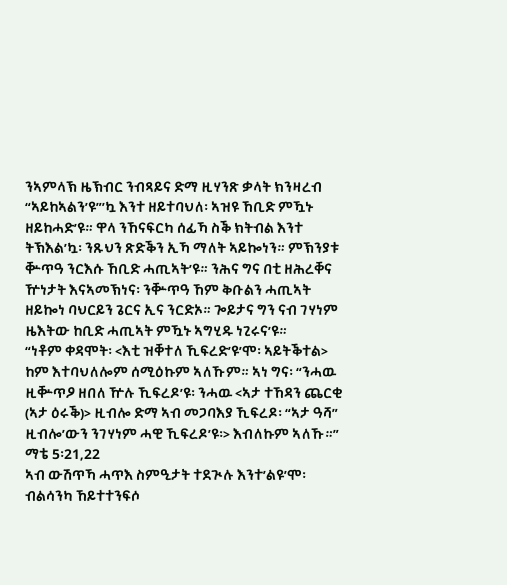ንኣምላኽ ዜኽብር ንብጻይና ድማ ዚሃንጽ ቃላት ክንዛረብ “ኣይከኣልን’ዩ”’ኳ እንተ ዘይተባህለ፡ ኣዝዩ ኸቢድ ምዃኑ ዘይከሓድ’ዩ። ዋላ ንኸናፍርካ ሰፊኻ ስቕ ክትብል እንተ ትኽእል’ኳ፡ ንጹህን ጽድቕን ኢኻ ማለት ኣይኰነን። ምኽንያቱ ቝጥዓ ንርእሱ ኸቢድ ሓጢኣት’ዩ። ንሕና ግና በቲ ዘሕረቐና ዅነታት እናኣመኽነና፡ ንቝጥዓ ኸም ቅቡልን ሓጢኣት ዘይኰነ ባህርይን ጌርና ኢና ንርድኦ። ጐይታና ግን ናብ ገሃነም ዜእትው ከቢድ ሓጢኣት ምዃኑ ኣግሂዱ ነጊሩና’ዩ።
“ነቶም ቀዳሞት፡ <እቲ ዝቐተለ ኺፍረድ’ዩ’ሞ፡ ኣይትቕተል> ከም እተባህለሎም ሰሚዕኩም ኣለኹም። ኣነ ግና፡ “ንሓዉ ዚቝጥዖ ዘበለ ዅሉ ኺፍረዶ’ዩ፡ ንሓዉ <ኣታ ተኸዳን ጨርቂ (ኣታ ዕሩቕ)> ዚብሎ ድማ ኣብ መጋባእያ ኺፍረዶ፡ “ኣታ ዓሻ” ዚብሎ’ውን ንገሃነም ሓዊ ኺፍረዶ’ዩ፡> እብለኩም ኣለኹ።” ማቴ 5፡21,22
ኣብ ውሽጥኻ ሓጥእ ስምዒታት ተደጒሉ እንተ’ልዩ’ሞ፡ ብልሳንካ ኸይተተንፍሶ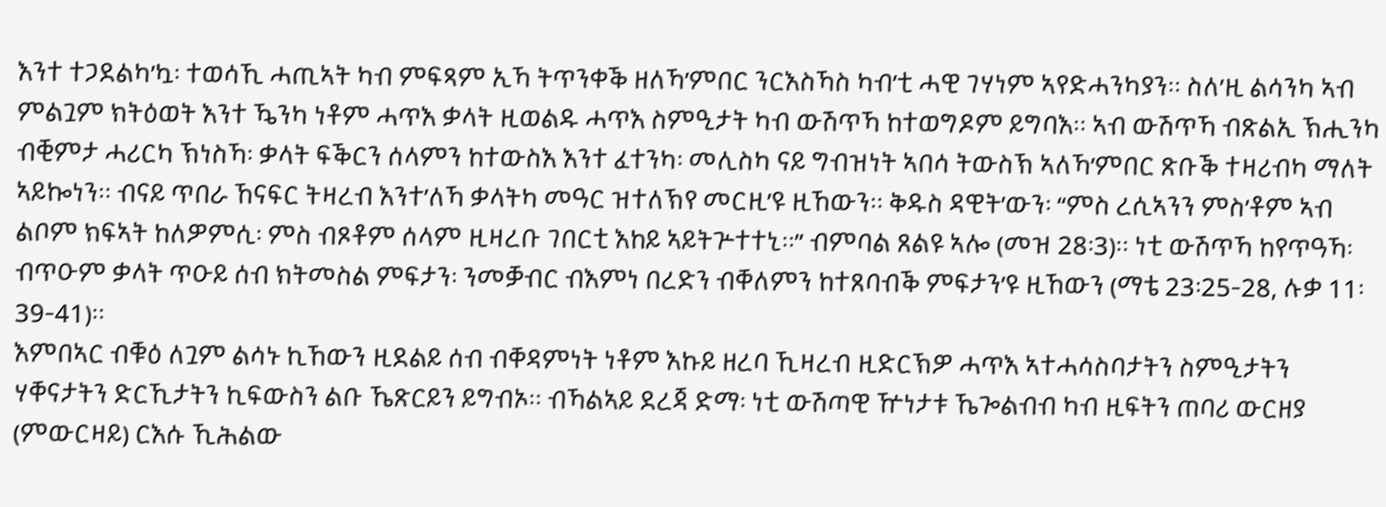እንተ ተጋደልካ’ኳ፡ ተወሳኺ ሓጢኣት ካብ ምፍጻም ኢኻ ትጥንቀቕ ዘለኻ’ምበር ንርእስኻስ ካብ’ቲ ሓዊ ገሃነም ኣየድሓንካያን። ስለ’ዚ ልሳንካ ኣብ ምልጓም ክትዕወት እንተ ዄንካ ነቶም ሓጥእ ቃላት ዚወልዱ ሓጥእ ስምዒታት ካብ ውሽጥኻ ከተወግዶም ይግባእ። ኣብ ውሽጥኻ ብጽልኢ ኽሒንካ ብቒምታ ሓሪርካ ኽነስኻ፡ ቃላት ፍቕርን ሰላምን ከተውስእ እንተ ፈተንካ፡ መሊስካ ናይ ግብዝነት ኣበሳ ትውስኽ ኣለኻ’ምበር ጽቡቕ ተዛሪብካ ማለት ኣይኰነን። ብናይ ጥበራ ኸናፍር ትዛረብ እንተ’ለኻ ቃላትካ መዓር ዝተለኽየ መርዚ’ዩ ዚኸውን። ቅዱስ ዳዊት’ውን፡ “ምስ ረሲኣንን ምስ’ቶም ኣብ ልቦም ክፍኣት ከለዎምሲ፡ ምስ ብጾቶም ሰላም ዚዛረቡ ገበርቲ እከይ ኣይትጕተተኒ።” ብምባል ጸልዩ ኣሎ (መዝ 28፡3)። ነቲ ውሽጥኻ ከየጥዓኻ፡ ብጥዑም ቃላት ጥዑይ ሰብ ክትመስል ምፍታን፡ ንመቓብር ብእምነ በረድን ብቐለምን ከተጸባብቕ ምፍታን’ዩ ዚኸውን (ማቴ 23፡25-28, ሉቃ 11፡39-41)።
እምበኣር ብቑዕ ለጓም ልሳኑ ኪኸውን ዚደልይ ሰብ ብቐዳምነት ነቶም እኩይ ዘረባ ኺዛረብ ዚድርኽዎ ሓጥእ ኣተሓሳስባታትን ስምዒታትን ሃቐናታትን ድርኺታትን ኪፍውስን ልቡ ኼጽርይን ይግብኦ። ብኻልኣይ ደረጃ ድማ፡ ነቲ ውሽጣዊ ዅነታቱ ኼጐልብብ ካብ ዚፍትን ጠባሪ ውርዘያ (ምውርዛይ) ርእሱ ኺሕልው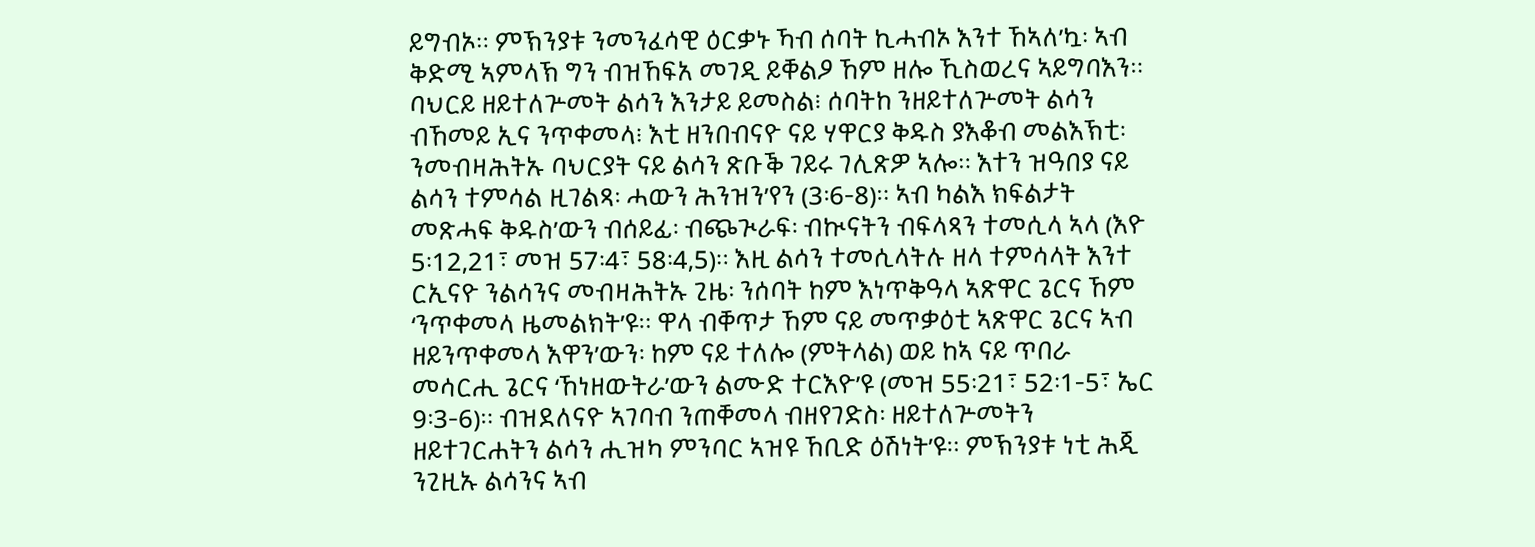ይግብኦ። ምኽንያቱ ንመንፈሳዊ ዕርቃኑ ኻብ ሰባት ኪሓብኦ እንተ ኸኣለ’ኳ፡ ኣብ ቅድሚ ኣምላኽ ግን ብዝኸፍአ መገዲ ይቐልዖ ኸም ዘሎ ኺስወረና ኣይግባእን።
ባህርይ ዘይተለጕመት ልሳን እንታይ ይመስል፧ ሰባትከ ንዘይተለጕመት ልሳን ብኸመይ ኢና ንጥቀመላ፧ እቲ ዘንበብናዮ ናይ ሃዋርያ ቅዱስ ያእቆብ መልእኽቲ፡ ንመብዛሕትኡ ባህርያት ናይ ልሳን ጽቡቕ ገይሩ ገሊጽዎ ኣሎ። እተን ዝዓበያ ናይ ልሳን ተምሳል ዚገልጻ፡ ሓውን ሕንዝን’የን (3፡6-8)። ኣብ ካልእ ክፍልታት መጽሓፍ ቅዱስ’ውን ብሰይፊ፡ ብጭጒራፍ፡ ብኲናትን ብፍላጻን ተመሲላ ኣላ (እዮ 5፡12,21፣ መዝ 57፡4፣ 58፡4,5)። እዚ ልሳን ተመሲላትሉ ዘላ ተምሳላት እንተ ርኢናዮ ንልሳንና መብዛሕትኡ ጊዜ፡ ንሰባት ከም እነጥቅዓላ ኣጽዋር ጌርና ኸም ‘ንጥቀመላ ዜመልክት’ዩ። ዋላ ብቐጥታ ኸም ናይ መጥቃዕቲ ኣጽዋር ጌርና ኣብ ዘይንጥቀመላ እዋን’ውን፡ ከም ናይ ተለሎ (ምትላል) ወይ ከኣ ናይ ጥበራ መሳርሒ ጌርና ‘ኸነዘውትራ’ውን ልሙድ ተርእዮ’ዩ (መዝ 55፡21፣ 52፡1-5፣ ኤር 9፡3-6)። ብዝደለናዮ ኣገባብ ንጠቐመላ ብዘየገድስ፡ ዘይተለጕመትን ዘይተገርሐትን ልሳን ሒዝካ ምንባር ኣዝዩ ኸቢድ ዕሽነት’ዩ። ምኽንያቱ ነቲ ሕጂ ንጊዚኡ ልሳንና ኣብ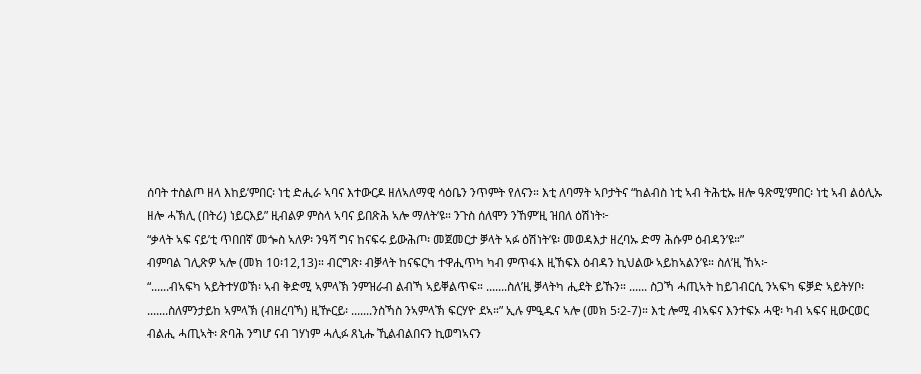ሰባት ተስልጦ ዘላ እከይ’ምበር፡ ነቲ ድሒራ ኣባና እተውርዶ ዘለኣለማዊ ሳዕቤን ንጥምት የለናን። እቲ ለባማት ኣቦታትና “ከልብስ ነቲ ኣብ ትሕቲኡ ዘሎ ዓጽሚ’ምበር፡ ነቲ ኣብ ልዕሊኡ ዘሎ ሓኽሊ (በትሪ) ነይርእይ” ዚብልዎ ምስላ ኣባና ይበጽሕ ኣሎ ማለት’ዩ። ንጉስ ሰለሞን ንኸም’ዚ ዝበለ ዕሽነት፦
“ቃላት ኣፍ ናይ’ቲ ጥበበኛ መጐስ ኣለዎ፡ ንዓሻ ግና ከናፍሩ ይውሕጦ፡ መጀመርታ ቓላት ኣፉ ዕሽነት’ዩ፡ መወዳእታ ዘረባኡ ድማ ሕሱም ዕብዳን’ዩ።”
ብምባል ገሊጽዎ ኣሎ (መክ 10፡12,13)። ብርግጽ፡ ብቓላት ከናፍርካ ተዋሒጥካ ካብ ምጥፋእ ዚኸፍእ ዕብዳን ኪህልው ኣይከኣልን’ዩ። ስለ’ዚ ኸኣ፦
“......ብኣፍካ ኣይትተሃወኽ፡ ኣብ ቅድሚ ኣምላኽ ንምዝራብ ልብኻ ኣይቐልጥፍ። .......ስለ’ዚ ቓላትካ ሒደት ይኹን። ...... ስጋኻ ሓጢኣት ከይገብርሲ ንኣፍካ ፍቓድ ኣይትሃቦ፡ .......ስለምንታይከ ኣምላኽ (ብዘረባኻ) ዚዅርይ፡ .......ንስኻስ ንኣምላኽ ፍርሃዮ ደኣ።” ኢሉ ምዒዱና ኣሎ (መክ 5፡2-7)። እቲ ሎሚ ብኣፍና እንተፍኦ ሓዊ፡ ካብ ኣፍና ዚውርወር ብልሒ ሓጢኣት፡ ጽባሕ ንግሆ ናብ ገሃነም ሓሊፉ ጸኒሑ ኺልብልበናን ኪወግኣናን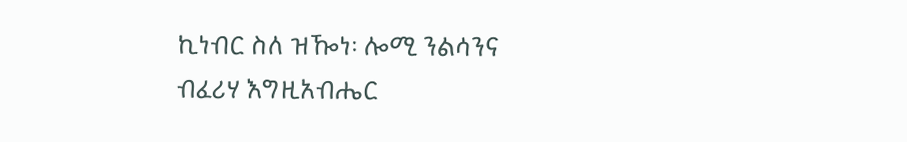ኪነብር ስለ ዝዀነ፡ ሎሚ ንልሳንና ብፈሪሃ እግዚአብሔር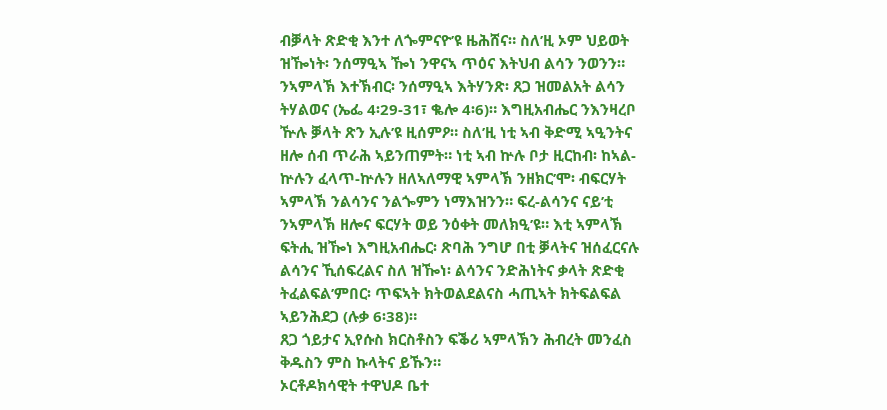ብቓላት ጽድቂ እንተ ለጐምናዮ’ዩ ዜሕሸና። ስለ’ዚ ኦም ህይወት ዝዀነት፡ ንሰማዒኣ ዀነ ንዋናኣ ጥዕና እትህብ ልሳን ንወንን። ንኣምላኽ እተኽብር፡ ንሰማዒኣ እትሃንጽ፡ ጸጋ ዝመልአት ልሳን ትሃልወና (ኤፌ 4፡29-31፣ ቈሎ 4፡6)። እግዚአብሔር ንእንዛረቦ ዅሉ ቓላት ጽን ኢሉ’ዩ ዚሰምዖ። ስለ’ዚ ነቲ ኣብ ቅድሚ ኣዒንትና ዘሎ ሰብ ጥራሕ ኣይንጠምት። ነቲ ኣብ ኵሉ ቦታ ዚርከብ፡ ከኣል-ኵሉን ፈላጥ-ኵሉን ዘለኣለማዊ ኣምላኽ ንዘክር’ሞ፡ ብፍርሃት ኣምላኽ ንልሳንና ንልጐምን ነማእዝንን። ፍረ-ልሳንና ናይ’ቲ ንኣምላኽ ዘሎና ፍርሃት ወይ ንዕቀት መለክዒ’ዩ። እቲ ኣምላኽ ፍትሒ ዝዀነ እግዚአብሔር፡ ጽባሕ ንግሆ በቲ ቓላትና ዝሰፈርናሉ ልሳንና ኺሰፍረልና ስለ ዝዀነ፡ ልሳንና ንድሕነትና ቃላት ጽድቂ ትፈልፍል’ምበር፡ ጥፍኣት ክትወልደልናስ ሓጢኣት ክትፍልፍል ኣይንሕደጋ (ሉቃ 6፡38)።
ጸጋ ጎይታና ኢየሱስ ክርስቶስን ፍቕሪ ኣምላኽን ሕብረት መንፈስ ቅዱስን ምስ ኩላትና ይኹን።
ኦርቶዶክሳዊት ተዋህዶ ቤተ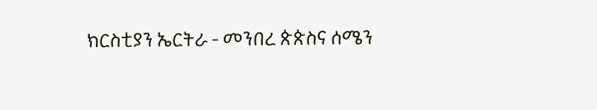ክርስቲያን ኤርትራ - መንበረ ጵጵስና ሰሜን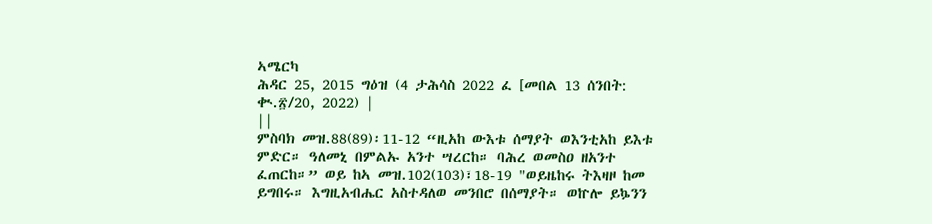ኣሜርካ
ሕዳር 25, 2015 ግዕዝ (4 ታሕሳስ 2022 ፈ [መበል 13 ሰንበት: ቊ.፳/20, 2022) |
||
ምስባክ መዝ.88(89)፡11-12 “ዚአከ ውእቱ ሰማያት ወእንቲአከ ይእቱ ምድር። ዓለመኒ በምልኡ አንተ ሣረርከ። ባሕረ ወመስዐ ዘአንተ ፈጠርከ።” ወይ ከኣ መዝ.102(103)፣18-19 "ወይዜከሩ ትእዛዞ ከመ ይግበሩ። እግዚአብሔር አስተዳለወ መንበሮ በሰማያት። ወኵሎ ይኴንን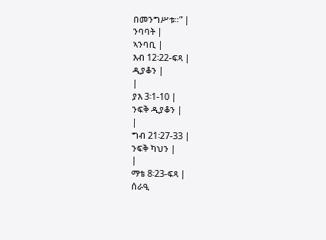በመንግሥቱ።” |
ንባባት |
ኣንባቢ |
እብ 12፡22-ፍጻ |
ዲያቆን |
|
ያእ 3፡1-10 |
ንፍቅ ዲያቆን |
|
ግብ 21፡27-33 |
ንፍቅ ካህን |
|
ማቴ 8፡23-ፍጻ |
ሰራዒ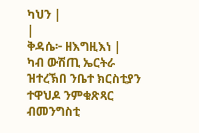ካህን |
|
ቅዳሴ፦ ዘእግዚእነ |
ካብ ውሽጢ ኤርትራ ዝተረኽበ ንቤተ ክርስቲያን ተዋህዶ ንምቁጽጻር ብመንግስቲ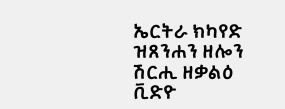ኤርትራ ክካየድ ዝጸንሐን ዘሎን ሽርሒ ዘቃልዕ ቪድዮ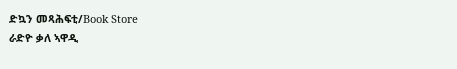ድኳን መጻሕፍቲ/Book Store
ራድዮ ቃለ ኣዋዲ